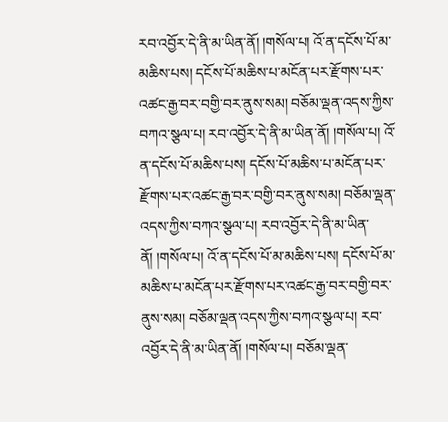རབ་འབྱོར་དེ་ནི་མ་ཡིན་ནོ། །གསོལ་པ། འོ་ན་དངོས་པོ་མ་མཆིས་པས། དངོས་པོ་མཆིས་པ་མངོན་པར་རྫོགས་པར་འཚང་རྒྱ་བར་བགྱི་བར་ནུས་སམ། བཅོམ་ལྡན་འདས་ཀྱིས་བཀའ་སྩལ་པ། རབ་འབྱོར་དེ་ནི་མ་ཡིན་ནོ། །གསོལ་པ། འོ་ན་དངོས་པོ་མཆིས་པས། དངོས་པོ་མཆིས་པ་མངོན་པར་རྫོགས་པར་འཚང་རྒྱ་བར་བགྱི་བར་ནུས་སམ། བཅོམ་ལྡན་འདས་ཀྱིས་བཀའ་སྩལ་པ། རབ་འབྱོར་དེ་ནི་མ་ཡིན་ནོ། །གསོལ་པ། འོ་ན་དངོས་པོ་མ་མཆིས་པས། དངོས་པོ་མ་མཆིས་པ་མངོན་པར་རྫོགས་པར་འཚང་རྒྱ་བར་བགྱི་བར་ནུས་སམ། བཅོམ་ལྡན་འདས་ཀྱིས་བཀའ་སྩལ་པ། རབ་འབྱོར་དེ་ནི་མ་ཡིན་ནོ། །གསོལ་པ། བཅོམ་ལྡན་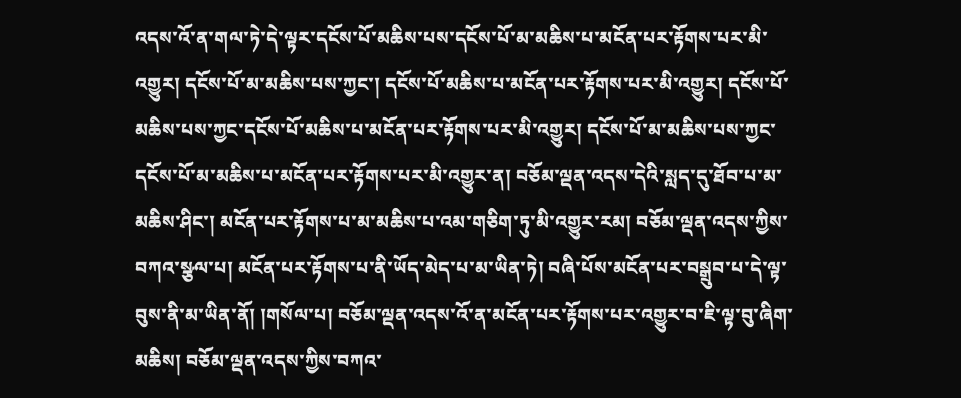འདས་འོ་ན་གལ་ཏེ་དེ་ལྟར་དངོས་པོ་མཆིས་པས་དངོས་པོ་མ་མཆིས་པ་མངོན་པར་རྟོགས་པར་མི་འགྱུར། དངོས་པོ་མ་མཆིས་པས་ཀྱང་། དངོས་པོ་མཆིས་པ་མངོན་པར་རྟོགས་པར་མི་འགྱུར། དངོས་པོ་མཆིས་པས་ཀྱང་དངོས་པོ་མཆིས་པ་མངོན་པར་རྟོགས་པར་མི་འགྱུར། དངོས་པོ་མ་མཆིས་པས་ཀྱང་དངོས་པོ་མ་མཆིས་པ་མངོན་པར་རྟོགས་པར་མི་འགྱུར་ན། བཅོམ་ལྡན་འདས་དེའི་སླད་དུ་ཐོབ་པ་མ་མཆིས་ཤིང་། མངོན་པར་རྟོགས་པ་མ་མཆིས་པ་འམ་གཅིག་ཏུ་མི་འགྱུར་རམ། བཅོམ་ལྡན་འདས་ཀྱིས་བཀའ་སྩལ་པ། མངོན་པར་རྟོགས་པ་ནི་ཡོད་མེད་པ་མ་ཡིན་ཏེ། བཞི་པོས་མངོན་པར་བསྒྲུབ་པ་དེ་ལྟ་བུས་ནི་མ་ཡིན་ནོ། །གསོལ་པ། བཅོམ་ལྡན་འདས་འོ་ན་མངོན་པར་རྟོགས་པར་འགྱུར་བ་ཇི་ལྟ་བུ་ཞིག་མཆིས། བཅོམ་ལྡན་འདས་ཀྱིས་བཀའ་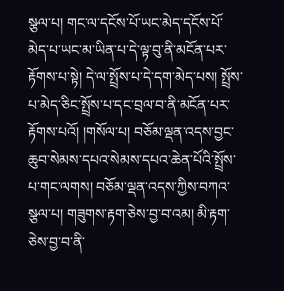སྩལ་པ། གང་ལ་དངོས་པོ་ཡང་མེད་དངོས་པོ་མེད་པ་ཡང་མ་ཡིན་པ་དེ་ལྟ་བུ་ནི་མངོན་པར་རྟོགས་པ་སྟེ། དེ་ལ་སྤྲོས་པ་དེ་དག་མེད་པས། སྤྲོས་པ་མེད་ཅིང་སྤྲོས་པ་དང་བྲལ་བ་ནི་མངོན་པར་རྟོགས་པའོ། །གསོལ་པ། བཅོམ་ལྡན་འདས་བྱང་ཆུབ་སེམས་དཔའ་སེམས་དཔའ་ཆེན་པོའི་སྤྲོས་པ་གང་ལགས། བཅོམ་ལྡན་འདས་ཀྱིས་བཀའ་སྩལ་པ། གཟུགས་རྟག་ཅེས་བྱ་བ་འམ། མི་རྟག་ཅེས་བྱ་བ་ནི་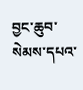བྱང་ཆུབ་སེམས་དཔའ་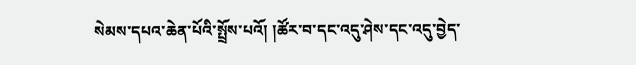སེམས་དཔའ་ཆེན་པོའི་སྤྲོས་པའོ། །ཚོར་བ་དང་འདུ་ཤེས་དང་འདུ་བྱེད་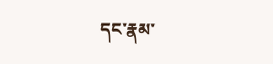དང་རྣམ་